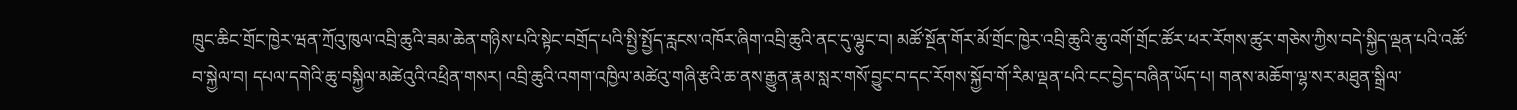ཁྲུང་ཆིང་གྲོང་ཁྱེར་ཝན་ཀྲོའུ་ཁུལ་འབྲི་ཆུའི་ཟམ་ཆེན་གཉིས་པའི་སྟེང་བགྲོད་པའི་སྤྱི་སྤྱོད་རླངས་འཁོར་ཞིག་འབྲི་ཆུའི་ནང་དུ་ལྷུང་བ། མཚོ་སྔོན་གོར་མོ་གྲོང་ཁྱེར་འབྲི་ཆུའི་ཆུ་འགོ་གྲོང་ཚོར་ཕར་རོགས་ཚུར་གཅེས་ཀྱིས་བདེ་སྐྱིད་ལྡན་པའི་འཚོ་བ་སྐྱེལ་བ། དཔལ་དགེའི་ཆུ་བསྐྱིལ་མཚེའུའི་འཕྲིན་གསར། འབྲི་ཆུའི་འགག་འཁྱིལ་མཚེའུ་གཞི་རྩའི་ཆ་ནས་རྒྱུན་རྣམ་སླར་གསོ་བྱུང་བ་དང་རོགས་སྐྱོབ་གོ་རིམ་ལྡན་པའི་ངང་བྱེད་བཞིན་ཡོད་པ། གནས་མཆོག་ལྷ་སར་མཐུན་སྒྲིལ་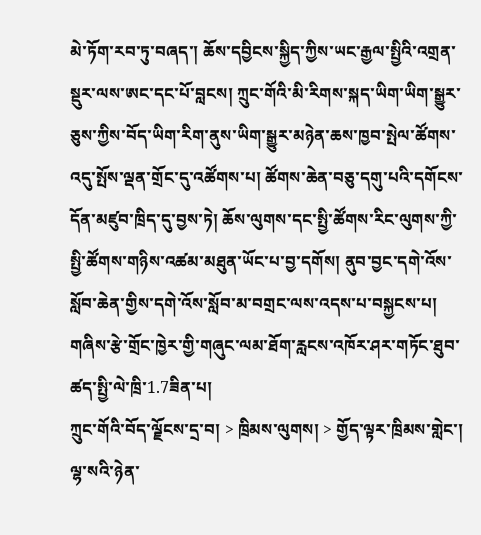མེ་ཏོག་རབ་ཏུ་བཞད་། ཆོས་དབྱིངས་སྐྱིད་ཀྱིས་ཡང་རྒྱལ་སྤྱིའི་འགྲན་སྡུར་ལས་ཨང་དང་པོ་བླངས། ཀྲུང་གོའི་མི་རིགས་སྐད་ཡིག་ཡིག་སྒྱུར་ཅུས་ཀྱིས་བོད་ཡིག་རིག་ནུས་ཡིག་སྒྱུར་མཉེན་ཆས་ཁྱབ་སྤེལ་ཚོགས་འདུ་སྤོས་ལྡན་གྲོང་དུ་འཚོགས་པ། ཚོགས་ཆེན་བཅུ་དགུ་པའི་དགོངས་དོན་མཛུབ་ཁྲིད་དུ་བྱས་ཏེ། ཆོས་ལུགས་དང་སྤྱི་ཚོགས་རིང་ལུགས་ཀྱི་སྤྱི་ཚོགས་གཉིས་འཚམ་མཐུན་ཡོང་པ་བྱ་དགོས། ནུབ་བྱང་དགེ་འོས་སློབ་ཆེན་གྱིས་དགེ་འོས་སློབ་མ་བགྲང་ལས་འདས་པ་བསྐྱངས་པ། གཞིས་རྩེ་གྲོང་ཁྱེར་གྱི་གཞུང་ལམ་ཐོག་རླངས་འཁོར་ཤར་གཏོང་ཐུབ་ཚད་སྤྱི་ལེ་ཁྲི་1.7ཟིན་པ།
ཀྲུང་གོའི་བོད་ལྗོངས་དྲ་བ། > ཁྲིམས་ལུགས། > གྱོད་ལྟར་ཁྲིམས་གླེང་།
ལྷ་སའི་ཉེན་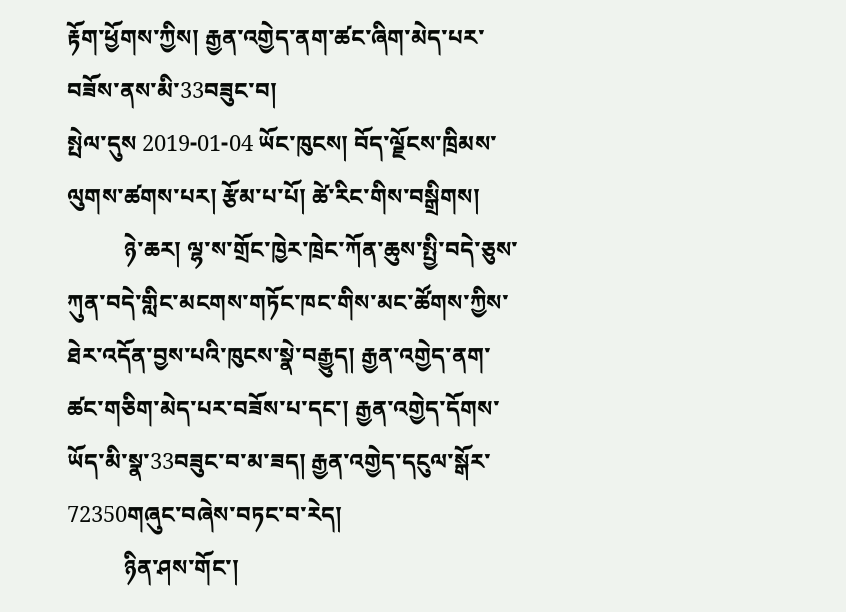རྟོག་ཕྱོགས་ཀྱིས། རྒྱན་འགྱེད་ནག་ཚང་ཞིག་མེད་པར་བཟོས་ནས་མི་33བཟུང་བ།
སྤེལ་དུས 2019-01-04 ཡོང་ཁུངས། བོད་ལྗོངས་ཁྲིམས་ལུགས་ཚགས་པར། རྩོམ་པ་པོ། ཚེ་རིང་གིས་བསྒྲིགས།
          ཉེ་ཆར། ལྷ་ས་གྲོང་ཁྱེར་ཁྲེང་ཀོན་ཆུས་སྤྱི་བདེ་ཅུས་ཀུན་བདེ་གླིང་མངགས་གཏོང་ཁང་གིས་མང་ཚོགས་ཀྱིས་ཐེར་འདོན་བྱས་པའི་ཁུངས་སྣེ་བརྒྱུད། རྒྱན་འགྱེད་ནག་ཚང་གཅིག་མེད་པར་བཟོས་པ་དང་། རྒྱན་འགྱེད་དོགས་ཡོད་མི་སྣ་33བཟུང་བ་མ་ཟད། རྒྱན་འགྱེད་དངུལ་སྒོར་72350གཞུང་བཞེས་བཏང་བ་རེད།
          ཉིན་ཤས་གོང་།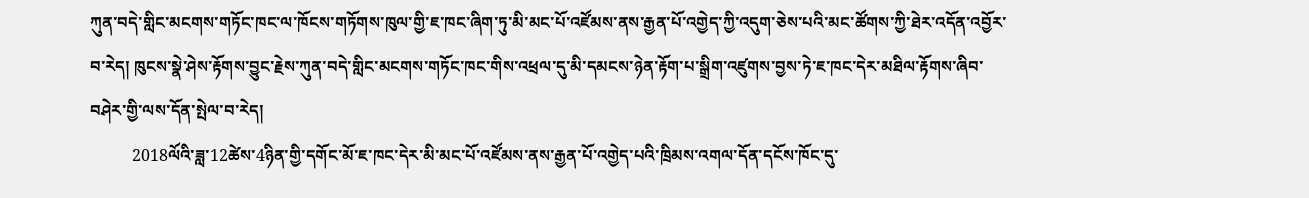ཀུན་བདེ་གླིང་མངགས་གཏོང་ཁང་ལ་ཁོངས་གཏོགས་ཁུལ་གྱི་ཇ་ཁང་ཞིག་ཏུ་མི་མང་པོ་འཛོམས་ནས་རྒྱན་པོ་འགྱེད་ཀྱི་འདུག་ཅེས་པའི་མང་ཚོགས་ཀྱི་ཐེར་འདོན་འབྱོར་བ་རེད། ཁུངས་སྣེ་ཤེས་རྟོགས་བྱུང་རྗེས་ཀུན་བདེ་གླིང་མངགས་གཏོང་ཁང་གིས་འཕྲལ་དུ་མི་དམངས་ཉེན་རྟོག་པ་སྒྲིག་འཛུགས་བྱས་ཏེ་ཇ་ཁང་དེར་མཐིལ་རྟོགས་ཞིབ་བཤེར་གྱི་ལས་དོན་སྤེལ་བ་རེད།
          2018ལོའི་ཟླ་12ཚེས་4ཉིན་གྱི་དགོང་མོ་ཇ་ཁང་དེར་མི་མང་པོ་འཛོམས་ནས་རྒྱན་པོ་འགྱེད་པའི་ཁྲིམས་འགལ་དོན་དངོས་ཁོང་དུ་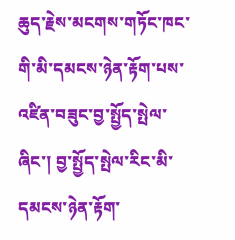ཆུད་རྗེས་མངགས་གཏོང་ཁང་གི་མི་དམངས་ཉེན་རྟོག་པས་འཛིན་བཟུང་བྱ་སྤྱོད་སྤེལ་ཞིང་། བྱ་སྤྱོད་སྤེལ་རིང་མི་དམངས་ཉེན་རྟོག་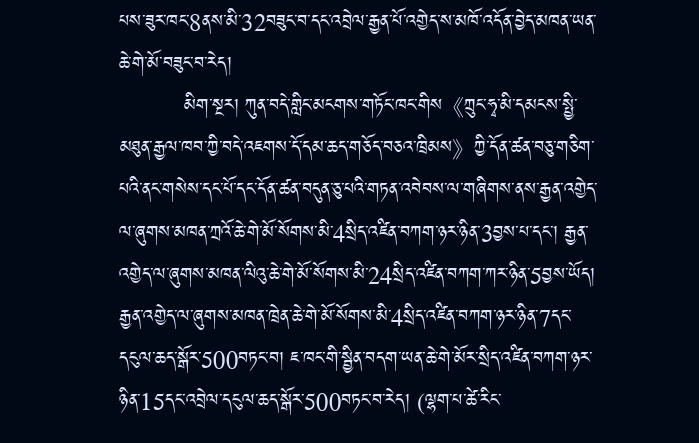པས་ཟུར་ཁང་8ནས་མི་32བཟུང་བ་དང་འབྲེལ་རྒྱན་པོ་འགྱེད་ས་མཁོ་འདོན་བྱེད་མཁན་ཡན་ཆེ་གེ་མོ་བཟུང་བ་རེད།
          མིག་སྔར། ཀུན་བདེ་གླིང་མངགས་གཏོང་ཁང་གིས《ཀྲུང་ཧྭ་མི་དམངས་སྤྱི་མཐུན་རྒྱལ་ཁབ་ཀྱི་བདེ་འཇགས་དོ་དམ་ཆད་གཅོད་བཅའ་ཁྲིམས》ཀྱི་དོན་ཚན་བཅུ་གཅིག་པའི་ནང་གསེས་དང་པོ་དང་དོན་ཚན་བདུན་ཅུ་པའི་གཏན་འབེབས་ལ་གཞིགས་ནས་རྒྱན་འགྱེད་ལ་ཞུགས་མཁན་ཀྲའོ་ཆེ་གེ་མོ་སོགས་མི་4སྲིད་འཛིན་བཀག་ཉར་ཉིན་3བྱས་པ་དང་། རྒྱན་འགྱེད་ལ་ཞུགས་མཁན་ལིའུ་ཆེ་གེ་མོ་སོགས་མི་24སྲིད་འཛིན་བཀག་ཀར་ཉིན་5བྱས་ཡོད། རྒྱན་འགྱེད་ལ་ཞུགས་མཁན་ཁྲེན་ཆེ་གེ་མོ་སོགས་མི་4སྲིད་འཛིན་བཀག་ཉར་ཉིན་7དང་དངུལ་ཆད་སྒོར་500བཏང་བ། ཇ་ཁང་གི་སྦྱིན་བདག་ཡན་ཆེ་གེ་མོར་སྲིད་འཛིན་བཀག་ཉར་ཉིན་15དང་འབྲེལ་དངུལ་ཆད་སྒོར་500བཏང་བ་རེད། (ལྷག་པ་ཚེ་རིང་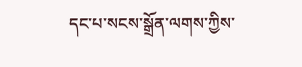དང་པ་སངས་སྒྲོན་ལགས་ཀྱིས་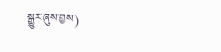སྒྱུར་ཞུས་བྱས)